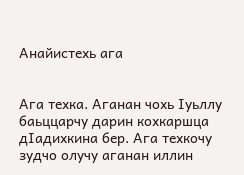Анайистехь ага


Ага техка. Аганан чохь Iуьллу баьццарчу дарин кохкаршца дIадихкина бер. Ага техкочу зудчо олучу аганан иллин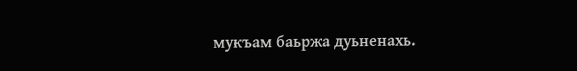мукъам баьржа дуьненахь.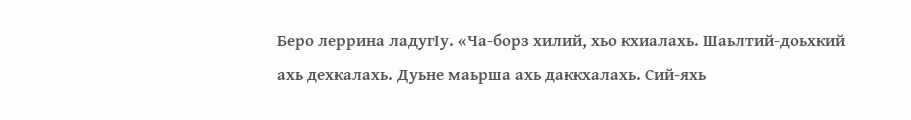Беро леррина ладугIу. «Ча-борз хилий, хьо кхиалахь. Шаьлтий-доьхкий ахь дехкалахь. Дуьне маьрша ахь даккхалахь. Сий-яхь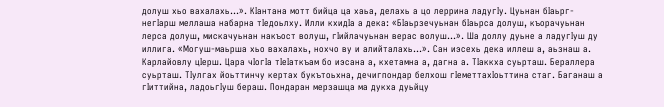долуш хьо вахалахь…». КIантана мотт бийца ца хаьа, делахь а цо леррина ладугIу. Цуьнан бIаьрг-негIарш меллаша набарна тIедоьлху. Илли кхидIа а дека: «БIаьрзечуьнан бIаьрса долуш, къорачуьнан лерса долуш, мискачуьнан накъост волуш, гIийлачуьнан верас волуш…». Ша доллу дуьне а ладугIуш ду иллига. «Могуш-маьрша хьо вахалахь, нохчо ву и алийталахь…». Сан иэсехь дека иллеш а, аьзнаш а. Карлайовлу цIерш. Цара чIогIа тIеIаткъам бо иэсана а, кхетамна а, дагна а. ТIаккха суьрташ. Бераллера суьрташ. ТIулгах йоьттинчу кертах букътоьхна, дечигпондар белхош гIеметтахIоьттина стаг. Баганаш а гIиттийна, ладоьгIуш бераш. Пондаран мерзашца ма дукха дуьйцу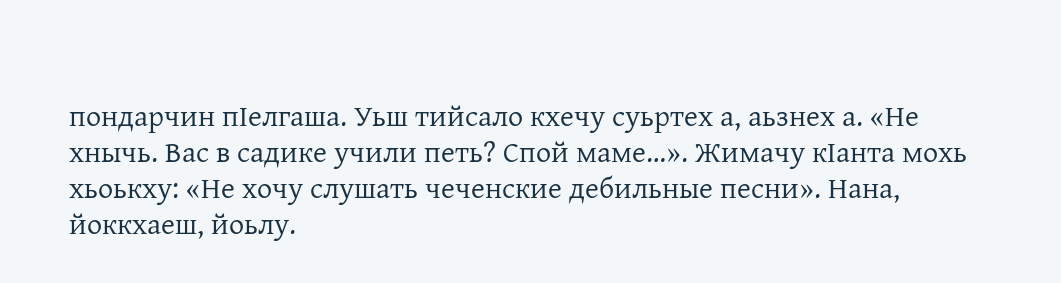пондарчин пIелгаша. Уьш тийсало кхечу суьртех а, аьзнех а. «Не хнычь. Вас в садике учили петь? Спой маме…». Жимачу кIанта мохь хьоькху: «Не хочу слушать чеченские дебильные песни». Нана, йоккхаеш, йоьлу.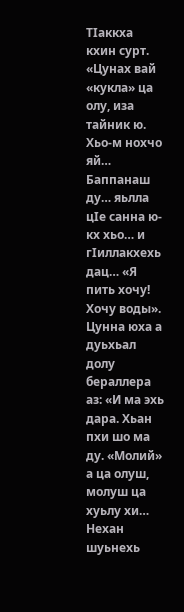ТIаккха кхин сурт. «Цунах вай «кукла» ца олу, иза тайник ю. Хьо-м нохчо яй… Баппанаш ду… яьлла цIе санна ю-кх хьо… и гIиллакхехь дац… «Я пить хочу! Хочу воды». Цунна юха а дуьхьал долу бераллера аз: «И ма эхь дара. Хьан пхи шо ма ду. «Молий» а ца олуш, молуш ца хуьлу хи… Нехан шуьнехь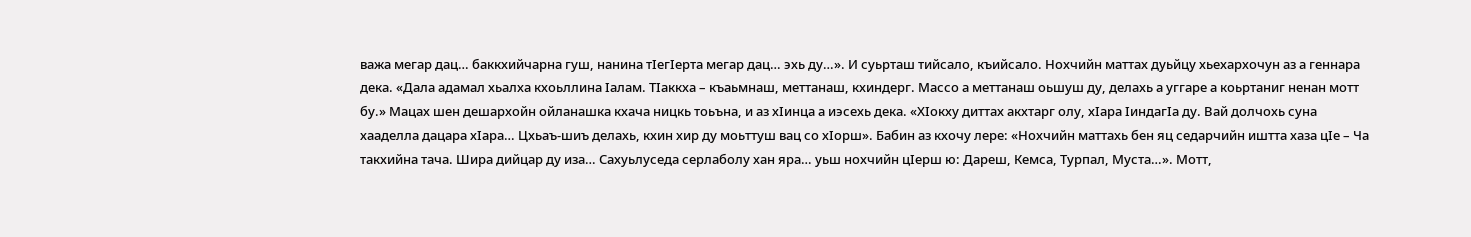важа мегар дац… баккхийчарна гуш, нанина тIегIерта мегар дац… эхь ду…». И суьрташ тийсало, къийсало. Нохчийн маттах дуьйцу хьехархочун аз а геннара дека. «Дала адамал хьалха кхоьллина Iалам. ТIаккха – къаьмнаш, меттанаш, кхиндерг. Массо а меттанаш оьшуш ду, делахь а уггаре а коьртаниг ненан мотт бу.» Мацах шен дешархойн ойланашка кхача ницкь тоьъна, и аз хIинца а иэсехь дека. «ХIокху диттах акхтарг олу, хIара IиндагIа ду. Вай долчохь суна хааделла дацара хIара… Цхьаъ-шиъ делахь, кхин хир ду моьттуш вац со хIорш». Бабин аз кхочу лере: «Нохчийн маттахь бен яц седарчийн иштта хаза цIе – Ча такхийна тача. Шира дийцар ду иза… Сахуьлуседа серлаболу хан яра… уьш нохчийн цIерш ю: Дареш, Кемса, Турпал, Муста…». Мотт,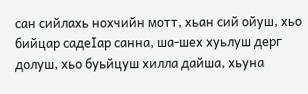сан сийлахь нохчийн мотт, хьан сий ойуш, хьо бийцар садеIар санна, ша-шех хуьлуш дерг долуш, хьо буьйцуш хилла дайша, хьуна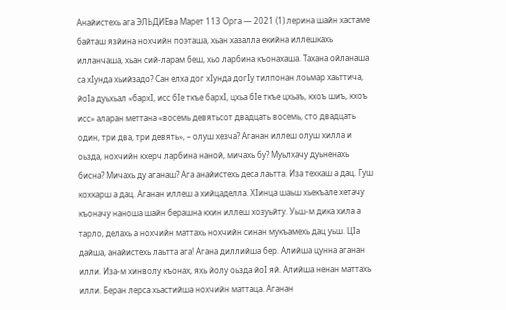Анайистехь ага ЭЛЬДИЕва Марет 113 Орга — 2021 (1) лерина шайн хастаме байташ язйина нохчийн поэташа, хьан хазалла екийна иллешкахь илланчаша, хьан сий-ларам беш, хьо ларбина къонахаша. Тахана ойланаша са хIунда хьийзадо? Сан елха дог хIунда догIу тилпонан лоьмар хаьттича, йоIа дуьхьал «бархI, исс бIе ткъе бархI, цхьа бIе ткъе цхьаъ, кхоъ шиъ, кхоъ исс» аларан меттана «восемь девятьсот двадцать восемь, сто двадцать один, три два, три девять», – олуш хезча? Аганан иллеш олуш хилла и оьзда, нохчийн кхерч ларбина наной, мичахь бу? Муьлхачу дуьненахь бисна? Мичахь ду аганаш? Ага анайистехь деса лаьтта. Иза техкаш а дац. Гуш кохкарш а дац. Аганан иллеш а хийцаделла. ХIинца шаьш хьекъале хетачу къоначу наноша шайн берашна кхин иллеш хозуьйту. Уьш-м дика хила а тарло, делахь а нохчийн маттахь нохчийн синан мукъамехь дац уьш. ЦIа дайша, анайистехь лаьтта ага! Агана диллийша бер. Алийша цунна аганан илли. Иза-м хинволу къонах, яхь йолу оьзда йоI яй. Алийша ненан маттахь илли. Беран лерса хьастийша нохчийн маттаца. Аганан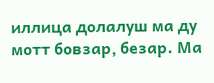иллица долалуш ма ду мотт бовзар, безар. Ма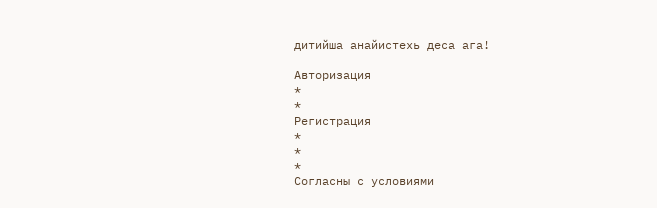дитийша анайистехь деса ага!

Авторизация
*
*
Регистрация
*
*
*
Согласны с условиями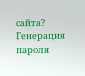сайта?
Генерация пароля